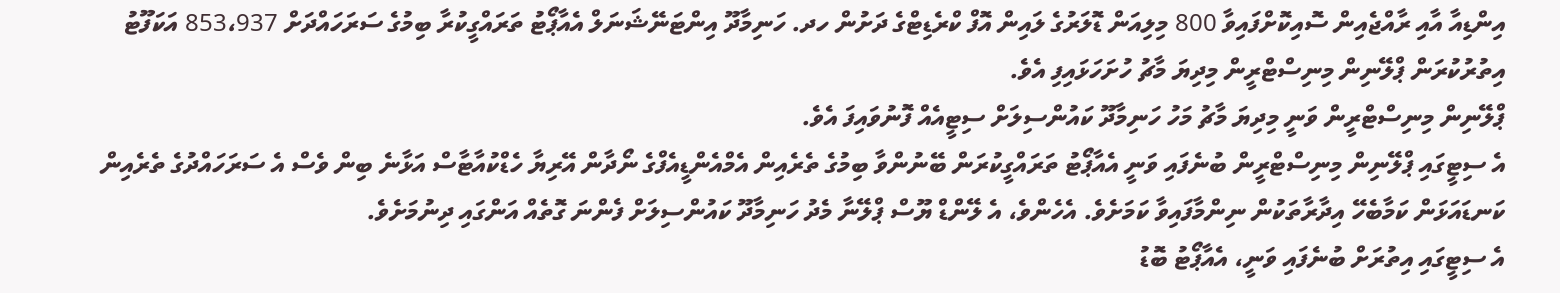އިންޑިއާ އާއި ރާއްޖެއިން ސޮއިކޮށްފައިވާ 800 މިލިއަން ޑޮލަރުގެ ލައިން އޮފް ކްރެޑިޓްގެ ދަށުން ހދ. ހަނިމާދޫ އިންޓަނޭޝަނަލް އެއާޕޯޓު ތަރައްގީކުރާ ބިމުގެ ސަރަހައްދަށް 853،937 އަކަފޫޓު އިތުރުކުރަން ޕްލޭނިން މިނިސްޓްރީން މިދިޔަ މާޗު ހުށަހަޅައިފި އެވެ.
ޕްލޭނިން މިނިސްޓްރީން ވަނީ މިދިޔަ މާޗު މަހު ހަނިމާދޫ ކައުންސިލަށް ސިޓީއެއް ފޮނުވައިފަ އެވެ.
އެ ސިޓީގައި ޕްލޭނިން މިނިސްޓްރީން ބުނެފައި ވަނީ އެއާޕޯޓު ތަރައްގީކުރަން ބޭނުންވާ ބިމުގެ ތެރެއިން އެމްއެންޑީއެފްގެ ނޯދާން އޭރިޔާ ހެޑްކުއާޓާސް އަޅާނެ ބިން ވެސް އެ ސަރަހައްދުގެ ތެރެއިން ކަނޑައަޅަން ކަމާބެހޭ އިދާރާތަކުން ނިންމާފައިވާ ކަމަށެވެ. އެހެންވެ، އެ ލޭންޑް ޔޫސް ޕްލޭނާ މެދު ހަނިމާދޫ ކައުންސިލަށް ފެންނަ ގޮތެއް އަންގައި ދިނުމަށެވެ.
އެ ސިޓީގައި އިތުރަށް ބުނެފައި ވަނީ، އެއާޕޯޓު ބޮޑު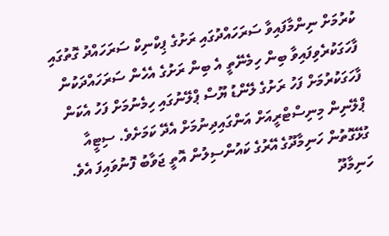ކުރުމަށް ނިންމާފައިވާ ސަރަހައްދުގައި ރަށުގެ ޕިކްނިކް ސަރަހައްދު ގޮތުގައި ފާހަގަކުރެވިފައިވާ ބިން ހިމެނޭތީ އެ ބިން ރަށުގެ އެހެން ސަރަހައްދަކުން ފާހަގަކުރުމަށް ފަހު ރަށުގެ ލޭންޑު ޔޫސް ޕްލޭނުގައި ހިމެނުމަށް ފަހު އެކަން ޕްލޭނިން މިނިސްޓްރީއަށް އަންގައިދިނުމަށް އެދޭ ކަމަށެވެ. ސިޓީއާ ގުޅޭގޮތުން ހަނިމާދޫގެ އޭރުގެ ކައުންސިލުން އޮތީ ޖަވާބު ފޮނުވައިފަ އެވެ.
ހަނިމާދޫ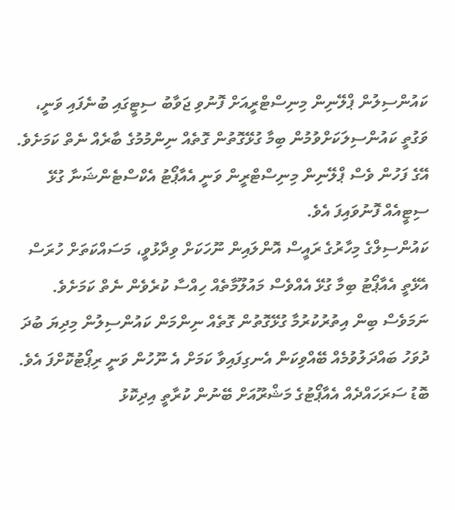ކައުންސިލުން ޕްލޭނިން މިނިސްޓްރީއަށް ފޮނުވި ޖަވާބު ސިޓީގައި ބުނެފައި ވަނީ، ވަގުތީ ކައުންސިލަކަށްވުމުން ބިމާ ގުޅޭގޮތުން ގޮތެއް ނިންމުމުގެ ބާރެއް ނެތް ކަމަށެވެ. އޭގެ ފަހުން ވެސް ޕްލޭނިން މިނިސްޓްރީން ވަނީ އެއާޕޯޓު އެކްސްޓެންޝަނާ ގުޅޭ ސިޓީއެއް ފޮނުވައިފަ އެވެ.
ކައުންސިލްގެ މިހާރުގެ ރައީސް އޮންލައިން ނޫހަކަށް ވިދާޅުވީ، މަސައްކަތަށް ހުރަސް އެޅޭތީ އެއާޕޯޓު ބިމާ ގުޅޭ އެއްވެސް މައުލޫމާތެއް ހިއްސާ ކުރެވެން ނެތް ކަމަށެވެ. ނަމަވެސް ބިން އިތުރުކުރުމާ ގުޅޭގޮތުން ގޮތެއް ނިންމަން ކައުންސިލުން މިދިޔަ ބުދަ ދުވަހު ބައްދަލުވުމެއް ބޭއްވިކަން އެނގިފައިވާ ކަމަށް އެ ނޫހުން ވަނީ ރިޕޯޓުކޮށްފަ އެވެ.
ބޮޑު ސަރަހައްދެއް އެއާޕޯޓުގެ މަޝްރޫއަށް ބޭނުން ކުރާތީ އިދިކޮޅު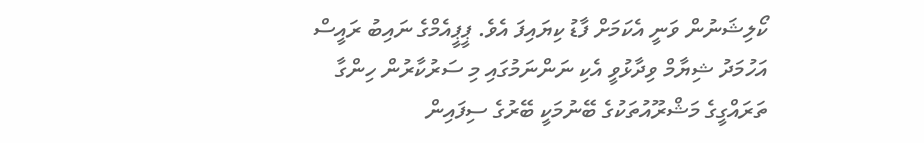ކޯލިޝަނުން ވަނީ އެކަމަށް ފާޑު ކިޔައިފަ އެވެ. ޕީޕީއެމްގެ ނައިބު ރައީސް އަހުމަދު ޝިޔާމް ވިދާޅުވީ އެކި ނަންނަމުގައި މި ސަރުކާރުން ހިންގާ ތަރައްގީގެ މަޝްރޫއުތަކުގެ ބޭނުމަކީ ބޭރުގެ ސިފައިން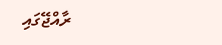ރާއްޖޭގައި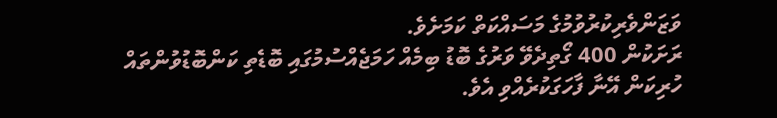ވަޒަންވެރިކުރުވުމުގެ މަސައްކަތް ކަމަށެވެ.
ރަށަކުން 400 ގޯތިދެވޭ ވަރުގެ ބޮޑު ބިމެއް ހަމަޖެއްސުމުގައި ބޮޑެތި ކަންބޮޑުވުންތައް ހުރިކަން އޭނާ ފާހަގަކުރެއްވި އެވެ.